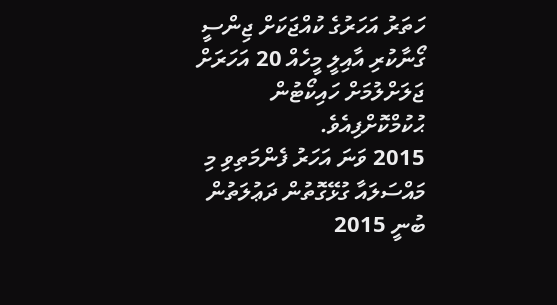ހަތަރު އަހަރުގެ ކުއްޖަކަށް ޖިންސީ ގޯނާކުރި އާއިލީ މީހެއް 20 އަހަރަށް ޖަލަށްލުމަށް ހައިކޯޓުން ޙުކުމްކޮށްފިއެވެ.
2015 ވަނަ އަހަރު ފެންމަތިވި މި މައްސަލައާ ގުޅޭގޮތުން ދަޢުލަތުން ބުނީ 2015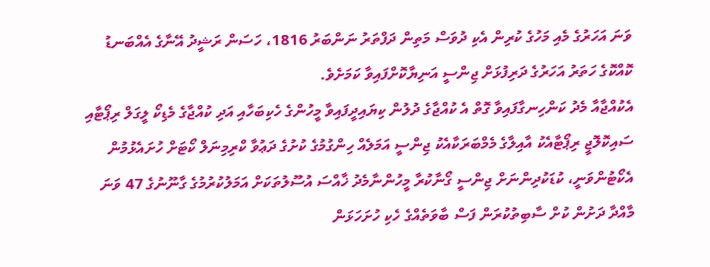ވަނަ އަހަރުގެ މެއި މަހުގެ ކުރިން އެކި ދުވަސް މަތިން ދަފްތަރު ނަންބަރު 1816، ހަސަން ރަޝީދު އޭނާގެ އެއްބަނޑު ކޮއްކޮގެ ހަތަރު އަހަރުގެ ދަރިފުޅަށް ޖިންސީ އަނިޔާކޮށްފައިވާ ކަމަށެވެ.
އެކުއްޖާއާ މެދު ކަންހިނގާފައިވާ ގޮތް އެ ކުއްޖާގެ ދުލުން ކިޔައިދީފައިވާ މީހުންގެ ހެކިބަހާއި އަދި ކުއްޖާގެ މެޑިކޯ ލީގަލް ރިޕޯޓާއި ސައިކޮލޮޖީ ރިޕޯޓާއެކު އާއިލާގެ މެމްބަރަކާއެކު ޖިންސީ އަމަލެއް ހިންގުމުގެ ކުށުގެ ދަޢުވާ ކްރިމިނަލް ކޯޓަށް ހުށައެޅުމުން އެކޯޓުންވަނީ، ކުޑަކުދިންނަށް ޖިންސީ ގޯނާކުރާ މީހުންނާމެދު ޚާއްސަ އުސޫލުތަކަށް އަމަލުކުރުމުގެ ގާނޫނުގެ 47 ވަނަ މާއްދާ ދަށުން ކުށް ސާބިތުކުރަން ފަސް ބާވަތެއްގެ ހެކި ހުށަހަޅަން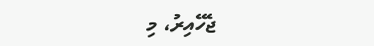ޖެހޭއިރު، މި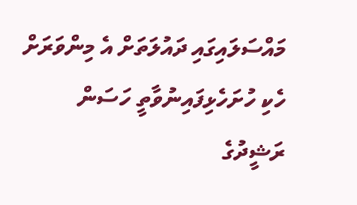މައްސަލައިގައި ދައުލަތަށް އެ މިންވަރަށް ހެކި ހުށަހެޅިފައިނުވާތީ ހަސަން ރަޝީދުގެ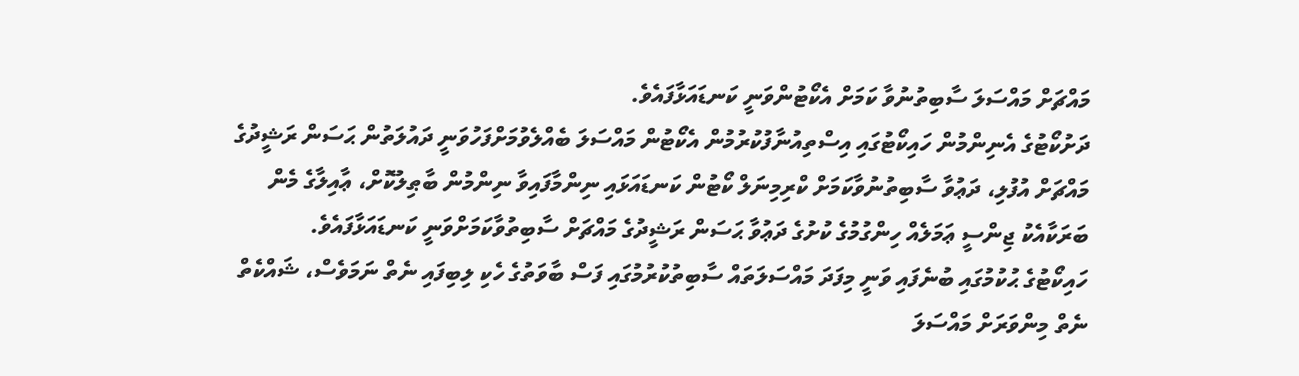މައްޗަށް މައްސަލަ ސާބިތުނުވާ ކަމަށް އެކޯޓުންވަނީ ކަނޑައަޅާފައެވެ.
ދަށުކޯޓުގެ އެނިންމުން ހައިކޯޓުގައި އިސްތިއުނާފުކުރުމުން އެކޯޓުން މައްސަލަ ބެއްލެވުމަށްފަހުވަނީ ދައުލަތުން ޙަސަން ރަޝީދުގެ މައްޗަށް އުފުލި، ދަޢުވާ ސާބިތުނުވާކަމަށް ކްރިމިނަލް ކޯޓުން ކަނޑައަޅައި ނިންމާފައިވާ ނިންމުން ބާޠިލުކޮށް، ޢާއިލާގެ މެން ބަރަކާއެކު ޖިންސީ ޢަމަލެއް ހިންގުމުގެ ކުށުގެ ދަޢުވާ ޙަސަން ރަޝީދުގެ މައްޗަށް ސާބިތުވާކަމަށްވަނީ ކަނޑައަޅާފައެވެ.
ހައިކޯޓުގެ ޙުކުމުގައި ބުނެފައި ވަނީ މިފަދަ މައްސަލަތައް ސާބިތުކުރުމުގައި ފަސް ބާވަތުގެ ހެކި ލިބިފައި ނެތް ނަމަވެސް، ޝައްކެތް ނެތް މިންވަރަށް މައްސަލަ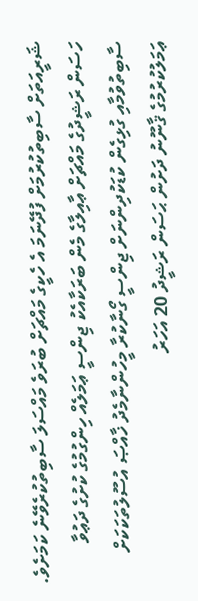ޝަރީއަތަށް ސާބިތުކުރުމަށް ފުދޭނަމަ އެ ހެކީގެ މައްޗަށް ބުރަވެ މައްސަލަ ސާބިތުކުރެވޭނެ ކަމަށެވެ.
ހަސަން ރަޝީދުގެ މައްޗަށް ޢާއިލާގެ މެން ބަރަކާއެކު ޖިންސީ ޢަމަލެއް ހިންގުމުގެ ކުށުގެ ދަޢުވާ ސާބިތުވުމާއި ގުޅިގެން ކުޑަކުދިންނަށް ޖިންސީ ގޯނާކުރާ މީހުންނާމެދު ޚާއްޞަ އުސޫލުތަކަކަށް ޢަމަލުކުރުމުގެ ޤާނޫނު ދަށުން ޙަސަން ރަޝީދު 20 އަހަރު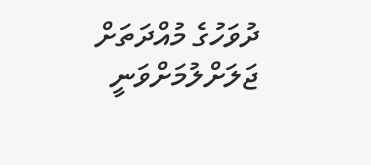ދުވަހުގެ މުއްދަތަށް ޖަލަށްލުމަށްވަނީ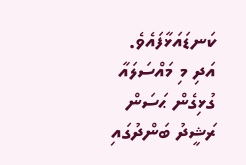ކަނޑައަޅާފައެވެ.
އަދި މި މައްސަލައާ ގުޅިގެން ޙަސަން ރަޝީދު ބަންދުގައި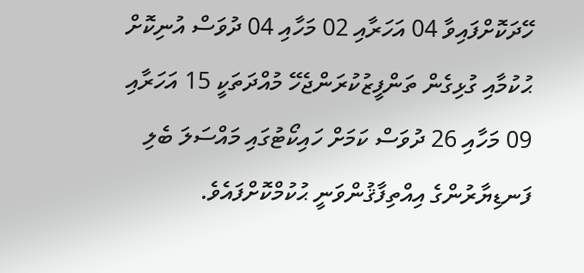ހޭދަކޮށްފައިވާ 04 އަހަރާއި 02 މަހާއި 04 ދުވަސް އުނިކޮށް
ޙުކުމާއި ގުޅިގެން ތަންފީޒުކުރަންޖެހޭ މުއްދަތަކީ 15 އަހަރާއި 09 މަހާއި 26 ދުވަސް ކަމަށް ހައިކޯޓުގައި މައްސަލަ ބެލި ފަނޑިޔާރުންގެ އިއްތިފާޤުންވަނީ ޙުކުމްކޮށްފައެވެ.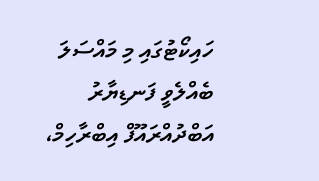ހައިކޯޓުގައި މި މައްސަލަ ބެއްލެވީ ފަނޑިޔާރު އަބްދުއްރައޫފް އިބްރާހިމް،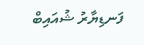ފަނޑިޔާރު ޝުއައިބް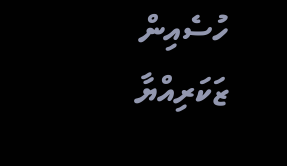ހުސެއިން ޒަކަރިއްޔާ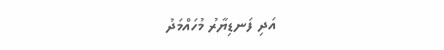އަދި ފަނޑިޔާރު މުހައްމަދު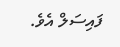ފައިސަލް އެވެ.